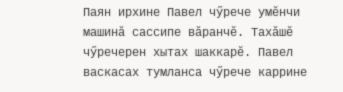Паян ирхине Павел чӳрече умӗнчи машинӑ сассипе вӑранчӗ. Тахӑшӗ чӳречерен хытах шаккарӗ. Павел васкасах тумланса чӳрече каррине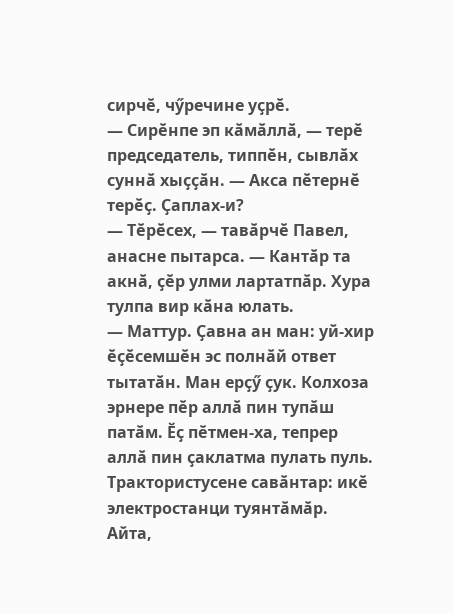сирчӗ, чӳречине уҫрӗ.
— Сирӗнпе эп кӑмӑллӑ, — терӗ председатель, типпӗн, сывлӑх суннӑ хыҫҫӑн. — Акса пӗтернӗ терӗҫ. Ҫаплах-и?
— Тӗрӗсех, — тавӑрчӗ Павел, анасне пытарса. — Кантӑр та акнӑ, ҫӗр улми лартатпӑр. Хура тулпа вир кӑна юлать.
— Маттур. Ҫавна ан ман: уй-хир ӗҫӗсемшӗн эс полнӑй ответ тытатӑн. Ман ерҫӳ ҫук. Колхоза эрнере пӗр аллӑ пин тупӑш патӑм. Ӗҫ пӗтмен-ха, тепрер аллӑ пин ҫаклатма пулать пуль. Трактористусене савӑнтар: икӗ электростанци туянтӑмӑр. Айта,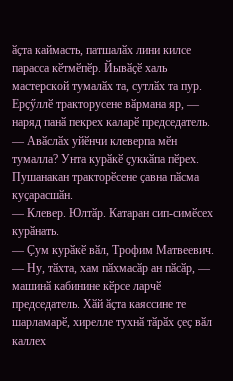ӑҫта каймасть, патшалӑх лини килсе парасса кӗтмӗпӗр. Йывӑҫӗ халь мастерской тумалӑх та, сутлӑх та пур. Ерҫӳллӗ тракторусене вӑрмана яр, — наряд панӑ пекрех каларӗ председатель.
— Авӑслӑх уйӗнчи клеверпа мӗн тумалла? Унта курӑкӗ ҫуккӑпа пӗрех. Пушанакан тракторӗсене ҫавна пӑсма куҫарасшӑн.
— Клевер. Юлтӑр. Катаран сип-симӗсех курӑнать.
— Ҫум курӑкӗ вӑл, Трофим Матвеевич.
— Ну, тӑхта, хам пӑхмасӑр ан пӑсӑр, — машинӑ кабинине кӗрсе ларчӗ председатель. Хӑй ӑҫта каяссине те шарламарӗ, хирелле тухнӑ тӑрӑх ҫеҫ вӑл каллех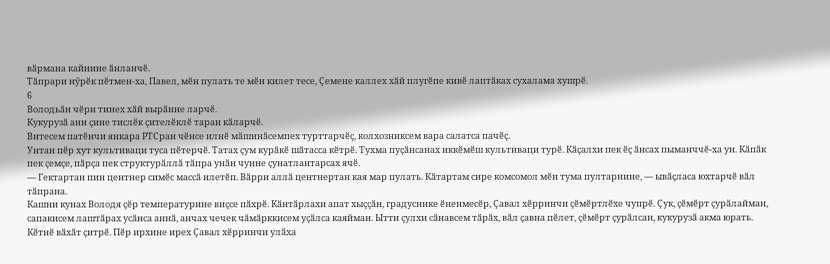вӑрмана кайнине ӑнланчӗ.
Тӑпрари нӳрӗк пӗтмен-ха, Павел, мӗн пулать те мӗн килет тесе, Ҫемене каллех хӑй плугӗпе кивӗ лаптӑках сухалама хушрӗ.
6
Володьӑн чӗри тинех хӑй вырӑнне ларчӗ.
Кукурузӑ ани ҫине тислӗк ҫителӗклӗ таран кӑларчӗ.
Витесем патӗнчи янкара РТСран чӗнсе илнӗ мӑшинӑсемпех турттарчӗҫ, колхозниксем вара салатса пачӗҫ.
Унтан пӗр хут культиваци туса пӗтерчӗ. Татах ҫум курӑкӗ шӑтасса кӗтрӗ. Тухма пуҫӑнсанах иккӗмӗш культиваци турӗ. Кӑҫалхи пек ӗҫ ӑнсах пыманччӗ-ха ун. Кӑпӑк пек ҫемҫе, пӑрҫа пек структурӑллӑ тӑпра унӑн чунне ҫунатлантарсах ячӗ.
— Гектартан пин центнер симӗс массӑ илетӗп. Вӑрри аллӑ центнертан кая мар пулать. Кӑтартам сире комсомол мӗн тума пултарнине, — ывӑҫласа юхтарчӗ вӑл тӑпрана.
Кашни кунах Володя ҫӗр температурине виҫсе пӑхрӗ. Кӑнтӑрлахи апат хыҫҫӑн, градуснике ӗненмесӗр, Ҫавал хӗрринчи ҫӗмӗртлӗхе чупрӗ. Ҫук, ҫӗмӗрт ҫурӑлайман, сапакисем лаштӑрах усӑнса аннӑ, анчах чечек чӑмӑрккисем уҫӑлса каяйман. Ытти ҫулхи сӑнавсем тӑрӑх, вӑл ҫавна пӗлет, ҫӗмӗрт ҫурӑлсан, кукурузӑ акма юрать.
Кӗтнӗ вӑхӑт ҫитрӗ. Пӗр ирхине ирех Ҫавал хӗрринчи улӑха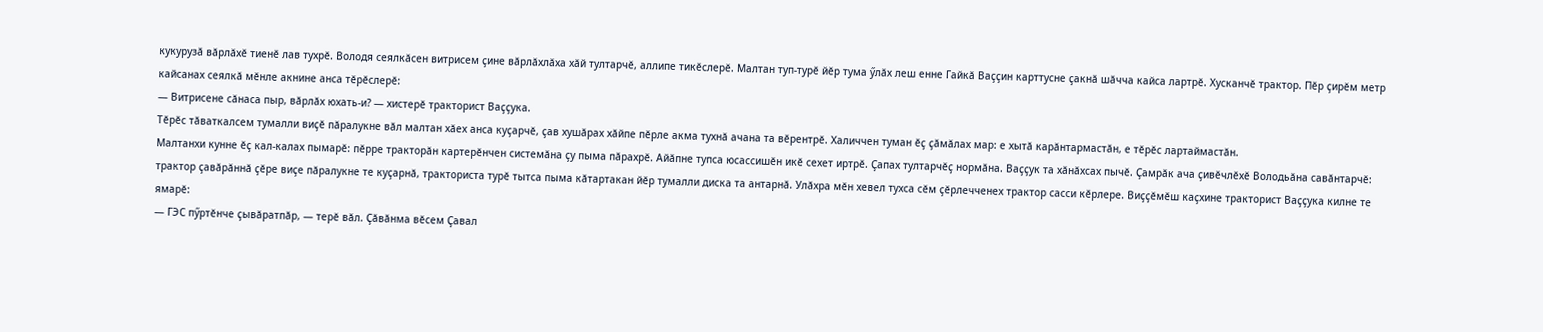кукурузӑ вӑрлӑхӗ тиенӗ лав тухрӗ. Володя сеялкӑсен витрисем ҫине вӑрлӑхлӑха хӑй тултарчӗ, аллипе тикӗслерӗ. Малтан туп-турӗ йӗр тума ӳлӑх леш енне Гайкӑ Ваҫҫин карттусне ҫакнӑ шӑчча кайса лартрӗ. Хусканчӗ трактор. Пӗр ҫирӗм метр кайсанах сеялкӑ мӗнле акнине анса тӗрӗслерӗ:
— Витрисене сӑнаса пыр, вӑрлӑх юхать-и? — хистерӗ тракторист Ваҫҫука.
Тӗрӗс тӑваткалсем тумалли виҫӗ пӑралукне вӑл малтан хӑех анса куҫарчӗ, ҫав хушӑрах хӑйпе пӗрле акма тухнӑ ачана та вӗрентрӗ. Халиччен туман ӗҫ ҫӑмӑлах мар: е хытӑ карӑнтармастӑн, е тӗрӗс лартаймастӑн.
Малтанхи кунне ӗҫ кал-калах пымарӗ: пӗрре тракторӑн картерӗнчен системӑна ҫу пыма пӑрахрӗ. Айӑпне тупса юсассишӗн икӗ сехет иртрӗ. Ҫапах тултарчӗҫ нормӑна. Ваҫҫук та хӑнӑхсах пычӗ. Ҫамрӑк ача ҫивӗчлӗхӗ Володьӑна савӑнтарчӗ: трактор ҫавӑрӑннӑ ҫӗре виҫе пӑралукне те куҫарнӑ, тракториста турӗ тытса пыма кӑтартакан йӗр тумалли диска та антарнӑ. Улӑхра мӗн хевел тухса сӗм ҫӗрлечченех трактор сасси кӗрлере. Виҫҫӗмӗш каҫхине тракторист Ваҫҫука килне те ямарӗ:
— ГЭС пӳртӗнче ҫывӑратпӑр, — терӗ вӑл. Ҫӑвӑнма вӗсем Ҫавал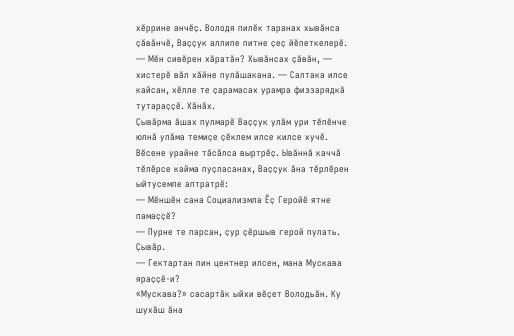хӗррине анчӗҫ. Володя пилӗк таранах хывӑнса ҫӑвӑнчӗ, Ваҫҫук аллипе питне ҫеҫ йӗпеткелерӗ.
— Мӗн сивӗрен хӑратӑн? Хывӑнсах ҫӑвӑн, — хистерӗ вӑл хӑйне пулӑшакана. — Салтака илсе кайсан, хӗлле те ҫарамасах урамра физзарядкӑ тутараҫҫӗ. Хӑнӑх.
Ҫывӑрма ӑшах пулмарӗ Ваҫҫук улӑм ури тӗпӗнче юлнӑ улӑма темиҫе ҫӗклем илсе килсе хучӗ. Вӗсене урайне тӑсӑлса выртрӗҫ. Ывӑннӑ каччӑ тӗлӗрсе кайма пуҫласанах, Ваҫҫук ӑна тӗрлӗрен ыйтусемпе аптратрӗ:
— Мӗншӗн сана Социализмла Ӗҫ Геройӗ ятне памаҫҫӗ?
— Пурне те парсан, ҫур ҫӗршыв герой пулать. Ҫывӑр.
— Гектартан пин центнер илсен, мана Мускава яраҫҫӗ-и?
«Мускава?» сасартӑк ыйхи вӗҫет Володьӑн. Ку шухӑш ӑна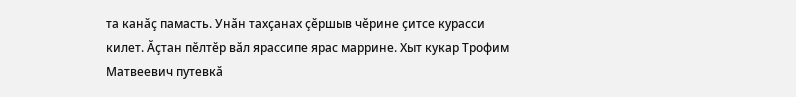та канӑҫ памасть. Унӑн тахҫанах ҫӗршыв чӗрине ҫитсе курасси килет. Ӑҫтан пӗлтӗр вӑл ярассипе ярас маррине. Хыт кукар Трофим Матвеевич путевкӑ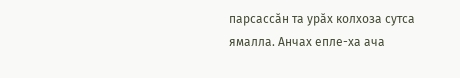парсассӑн та урӑх колхоза сутса ямалла. Анчах епле-ха ача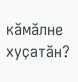кӑмӑлне хуҫатӑн?